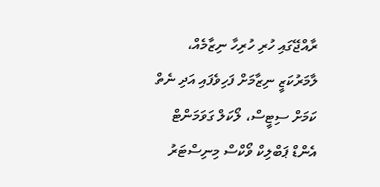ރާއްޖޭގައި ހުރި ހުރިހާ ނިޒާމެއް، ލާމަރުކަޒީ ނިޒާމަށް ފަހިވެފައި އަދި ނެތް ކަމަށް ސިޓީސް، ލޯކަލް ގަވަމަންޓް އެންޑް ޕަބްލިކް ވޯކްސް މިނިސްޓަރު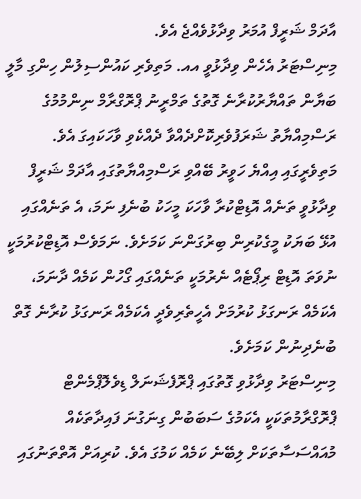އާދަމް ޝަރީފް އުމަރު ވިދާޅުވެއްޖެ އެވެ.
މިނިސްޓަރު އެހެން ވިދާޅުވީ އއ. މަތިވެރި ކައުންސިލުން ހިންގި މާލީ ބަޔާން ތައްޔާރުކުރާނެ ގޮތުގެ ތަމްރީނު ޕްރޮގްރާމް ނިންމުމުގެ ރަސްމިއްޔާތު ޝަރަފުވެރިކޮށްދެއްވާ ދެއްކެވި ވާހަކައިގަ އެވެ.
މަތިވެރީގައި އިއްޔެ ހަވީރު ބޭއްވި ރަސްމިއްޔާތުގައި އާދަމް ޝަރީފް ވިދާޅުވީ ތަނެއް އޮޑިޓްކުރާ ވާހަކަ މީހަކު ބުނެފި ނަމަ، އެ ތަނެއްގައި އުޅޭ ބަޔަކު މީގެކުރިން ބިރުގަންނަ ކަމަށެވެ. ނަމަވެސް އޮޑިޓްކުރުމަކީ ނުވަތަ އޮޑިޓް ރިޕޯޓެއް ނެރުމަކީ ތަނެއްގައި ގޯހުން ކަމެއް ދާނަމަ، އެކަމެއް ރަނގަޅު ކުރުމަށް އެހީތެރިވެދީ އެކަމެއް ރަނގަޅު ކުރާނެ ގޮތް ބުނެދިނުން ކަމަށެވެ.
މިނިސްޓަރު ވިދާޅުވި ގޮތުގައި ޕްރޮފެޝަނަލް ޑިވެލޮޕްމެންޓް ޕްރޮގްރާމުތަކަކީ އެކަމުގެ ސަބަބުން ގިނަގުނަ ފައިދާތަކެއް މުއައްސަސާތަކަށް ލިބޭނެ ކަމެއް ކަމުގަ އެވެ. ކުރިއަށް އޮތްތަނުގައި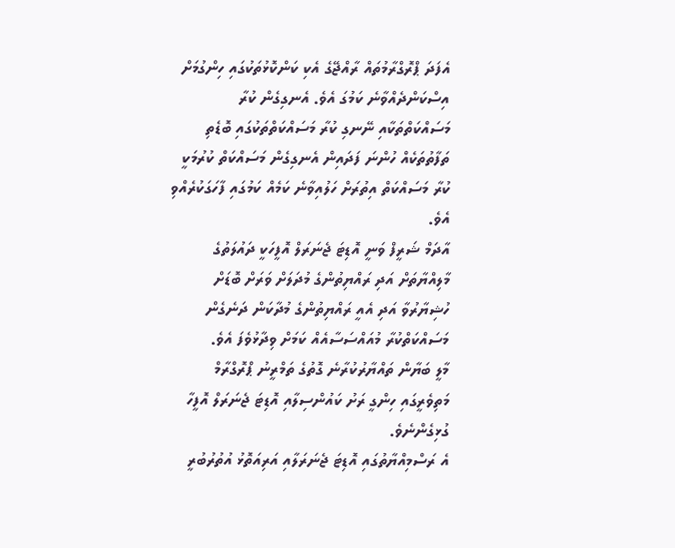އެފަދަ ޕްރޮގްރާމުތައް ރާއްޖޭގެ އެކި ކަންކޮޅުތަކުގައި ހިންގުމަށް އިސްކަންދެއްވާނެ ކަމުގަ އެވެ. އެނގިގެން ކުރާ މަސައްކަތްތަކާއި ނޭނގި ކުރާ މަސައްކަތްތަކުގައި ބޮޑެތި ތަފާތުތަކެއް ހުންނަ ފަދައިން އެނގިގެން މަސައްކަތް ކުރުމަކީ ކުރާ މަސައްކަތް އިތުރަށް ހަލުއިވާނެ ކަމެއް ކަމުގައި ފާހަގަކުރެއްވި އެވެ.
އާދަމް ޝަރީފް ވަނީ އޮޑިޓަ ޖެނަރަލް އޮފީހަކީ ދައުލަތުގެ މާލިއްޔާތަށް އަދި ރައްޔިތުންގެ މުދަލަށް ވަރަށް ބޮޑަށް ހުޝިޔާރުވާ އަދި އެއީ ރައްޔިތުންގެ މުދާކަން ދަނެގެން މަސައްކަތްކުރާ މުއައްސަސާއެއް ކަމަށް ވިދާޅުވެފަ އެވެ.
މާލީ ބަޔާން ތައްޔާރުކުރާނެ ގޮތުގެ ތަމްރީނު ޕްރޮގްރާމް މަތިވެރީގައި ހިންގީ ރަށު ކައުންސިލާއި އޮޑިޓަ ޖެނަރަލް އޮފީހާ ގުޅިގެންނެވެ.
އެ ރަސްމިއްޔާތުގައި އޮޑިޓަ ޖެނަރަލާއި އަރިއަތޮޅު އުތުރުބުރީ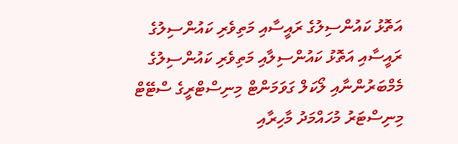އަތޮޅު ކައުންސިލުގެ ރައީސާއި މަތިވެރި ކައުންސިލުގެ ރައީސާއި އަތޮޅު ކައުންސިލާއި މަތިވެރި ކައުންސިލުގެ މެމްބަރުންނާއި ލޯކަލް ގަވަމަންޓް މިނިސްޓްރީގެ ސްޓޭޓް މިނިސްޓަރު މުހައްމަދު މާހިރާއި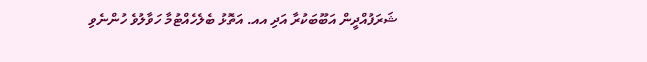ޝަރަފުއްދީން އަބޫބަކުރާ އަދި އއ. އަތޮޅު ބެލެހެއްޓުމާ ހަވާލުވެ ހުންނެވި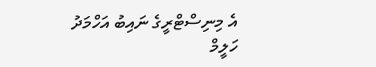އެ މިނިސްޓްރީގެ ނައިބު އަހްމަދު ހަލީމް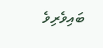ބައިވެރިވެ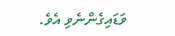ވަޑައިގެންނެވި އެވެ.